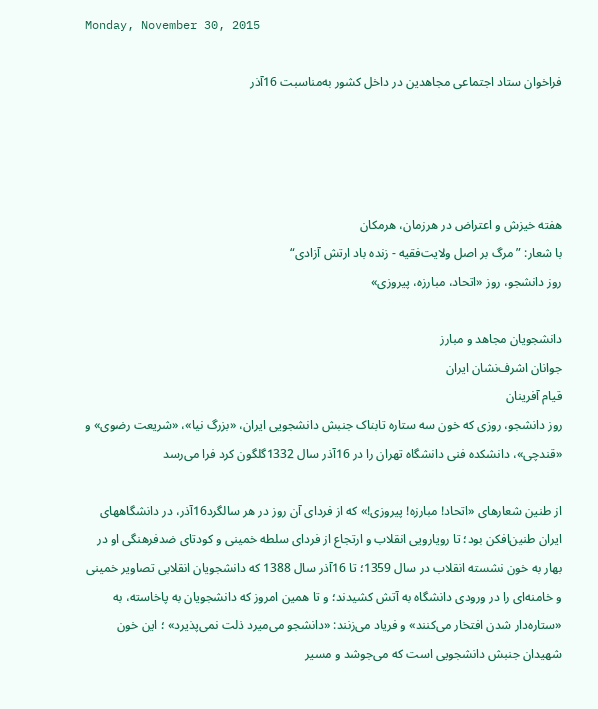Monday, November 30, 2015

فراخوان ستاد اجتماعی مجاهدین در داخل کشور به‌مناسبت 16آذر




هفته خیزش و اعتراض در هرزمان، هرمکان
با شعار: ”مرگ بر اصل ولایت‌فقیه - زنده باد ارتش آزادی“
روز دانشجو، روز «اتحاد، مبارزه، پیروزی»

دانشجویان مجاهد و مبارز
جوانان اشرف‌نشان ایران
قیام آفرینان
روز دانشجو، روزی که خون سه ستاره تابناک جنبش دانشجویی ایران، «بزرگ نیا»، «شریعت رضوی» و «قندچی»، دانشکده فنی دانشگاه تهران را در 16آذر سال 1332گلگون کرد فرا می‌رسد

از طنین شعارهای «اتحاد! مبارزه! پیروزی!» که از فردای آن روز در هر سالگرد16آذر، در دانشگاههای ایران طنین‌افکن بود؛ تا رویارویی انقلاب و ارتجاع از فردای سلطه خمینی و کودتای ضدفرهنگی او در بهار به خون نشسته انقلاب در سال 1359؛ تا 16آذر سال 1388 که دانشجویان انقلابی تصاویر خمینی و خامنه‌ای را در ورودی دانشگاه به آتش کشیدند؛ و تا همین امروز که دانشجویان به پاخاسته، به «ستاره‌دار شدن افتخار می‌کنند» و فریاد می‌زنند: «دانشجو می‌میرد ذلت نمی‌پذیرد» ؛ این خون شهیدان جنبش دانشجویی است که می‌جوشد و مسیر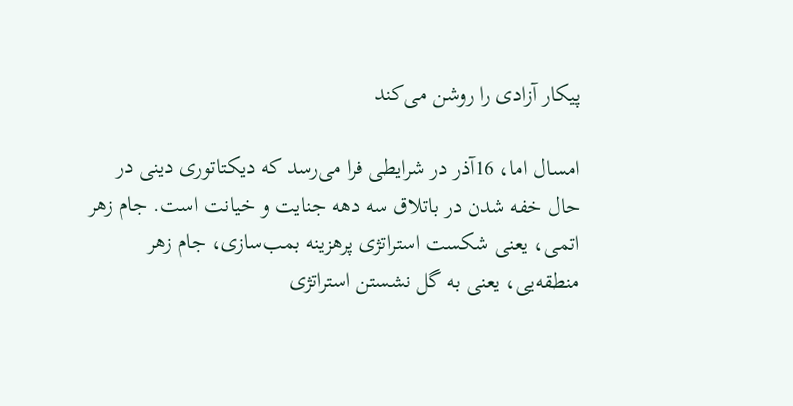پیکار آزادی را روشن می‌کند

امسال اما، 16آذر در شرایطی فرا می‌رسد که دیکتاتوری دینی در حال خفه شدن در باتلاق سه دهه جنایت و خیانت است. جام زهر اتمی، یعنی شکست استراتژی پرهزینه بمب‌سازی، جام زهر منطقه‌یی، یعنی به گل نشستن استراتژی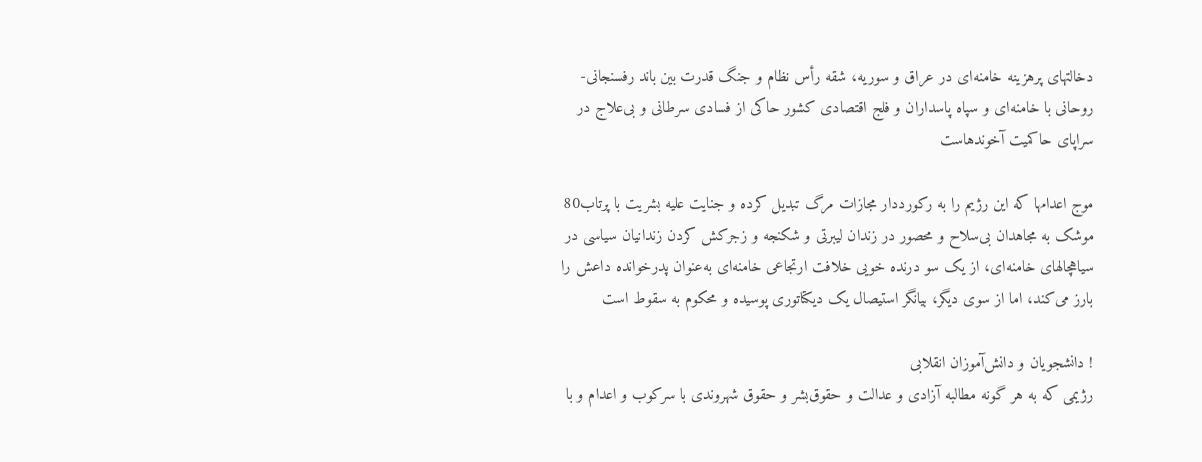دخالتهای پرهزینه خامنه‌ای در عراق و سوریه، شقه رأس نظام و جنگ قدرت بین باند رفسنجانی- روحانی با خامنه‌ای و سپاه پاسداران و فلج اقتصادی کشور حاکی از فسادی سرطانی و بی‌علاج در سراپای حاکمیت آخوندهاست

موج اعدامها که این رژیم را به رکورد‌دار مجازات مرگ تبدیل کرده و جنایت علیه بشریت با پرتاب80 موشک به مجاهدان بی‌سلاح و محصور در زندان لیبرتی و شکنجه و زجرکش کردن زندانیان سیاسی در سیاهچالهای خامنه‌ای، از یک سو درنده خویی خلافت ارتجاعی خامنه‌ای به‌عنوان پدرخوانده داعش را بارز می‌کند، اما از سوی دیگر، بیانگر استیصال یک دیکتاتوری پوسیده و محکوم به سقوط است

! دانشجویان و دانش‌آموزان انقلابی
رژیمی که به هر گونه مطالبه آزادی و عدالت و حقوق‌بشر و حقوق شهروندی با سرکوب و اعدام و با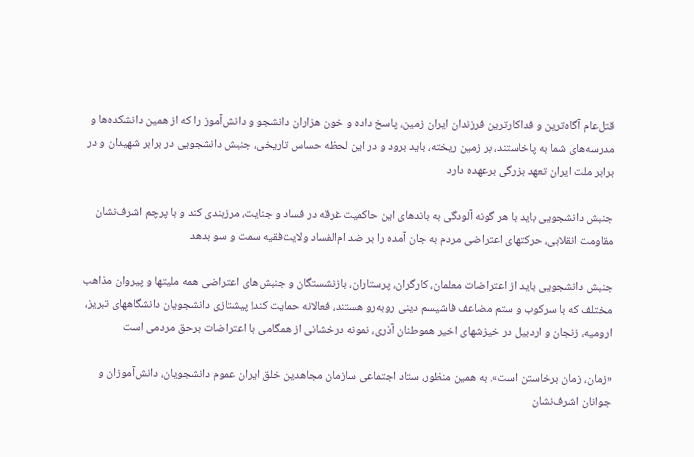قتل‌عام آگاه‌ترین و فداکارترین فرزندان ایران زمین، پاسخ داده و خون هزاران دانشجو و دانش‌آموز را که از همین دانشکده‌ها و مدرسه‌های شما به پاخاستند، بر زمین ریخته، باید برود و در این لحظه حساس تاریخی، جنبش دانشجویی در برابر شهیدان و در برابر ملت ایران تعهد بزرگی برعهده دارد

جنبش دانشجویی باید با هر گونه آلودگی به باندهای این حاکمیت غرقه در فساد و جنایت، مرزبندی کند و با پرچم اشرف‌نشان مقاومت انقلابی، حرکتهای اعتراضی مردم به جان آمده را بر ضد ام‌الفساد ولایت‌فقیه سمت و سو بدهد

جنبش دانشجویی باید از اعتراضات معلمان، کارگران، پرستاران، بازنشستگان و جنبش‌های اعتراضی همه ملیتها و پیروان مذاهب مختلف که با سرکوب و ستم مضاعف فاشیسم دینی روبه‌رو هستند، فعالانه حمایت کند! پیشتازی دانشجویان دانشگاههای تبریز، ارومیه، زنجان و اردبیل در خیزشهای اخیر هموطنان آذری، نمونه درخشانی از همگامی با اعتراضات برحق مردمی است

«زمان، زمان برخاستن است». به همین منظور، ستاد اجتماعی سازمان مجاهدین خلق ایران عموم دانشجویان، دانش‌آموزان و جوانان اشرف‌نشان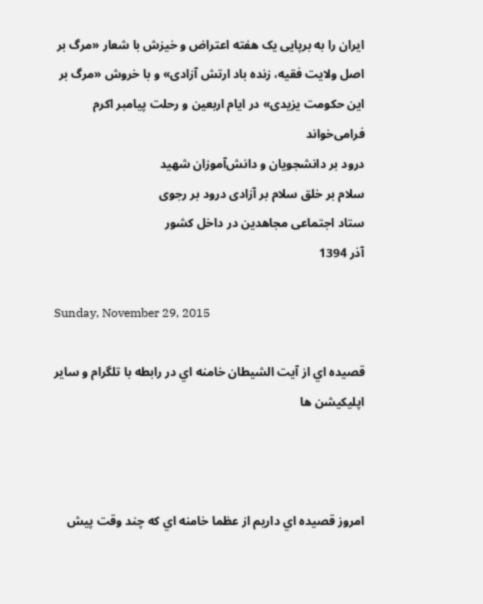ایران را به برپایی یک هفته اعتراض و خیزش با شعار «مرگ بر اصل ولایت‌ فقیه، زنده باد ارتش آزادی» و با خروش «مرگ بر این حکومت یزیدی» در ایام اربعین و رحلت پیامبر اکرم فرامی‌خواند
درود بر دانشجویان و دانش‌آموزان شهید
سلام بر خلق سلام بر آزادی درود بر رجوی
ستاد اجتماعی مجاهدین در داخل کشور
آذر 1394

Sunday, November 29, 2015

قصيده اي از آيت الشيطان خامنه اي در رابطه با تلگرام و ساير اپليكيشن ها



امروز قصيده اي داريم از عظما خامنه اي كه چند وقت پيش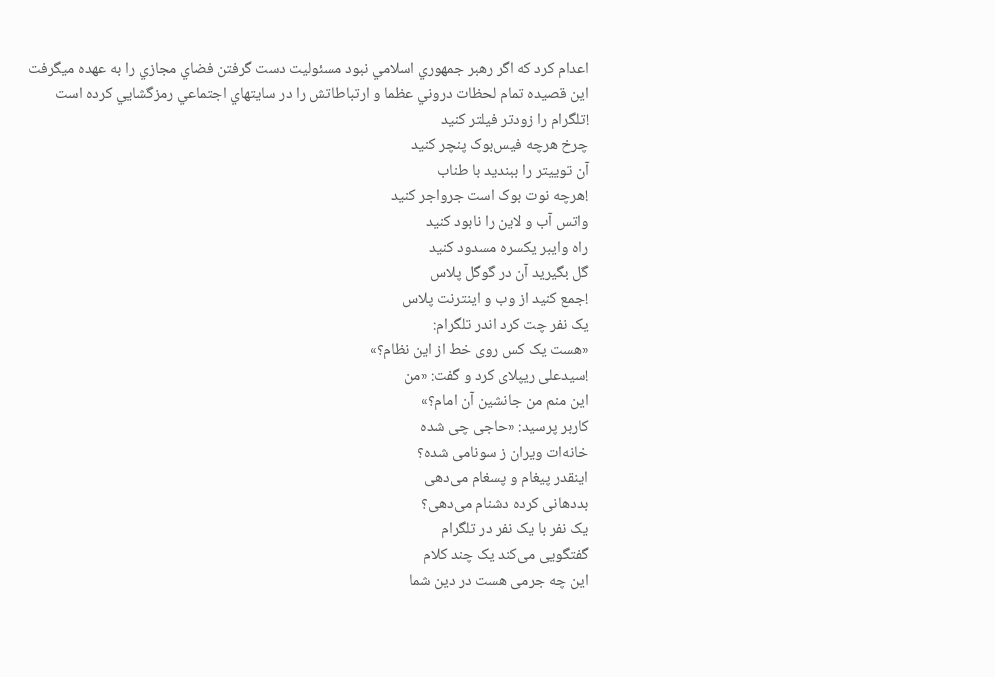اعدام كرد كه اگر رهبر جمهوري اسلامي نبود مسئوليت دست گرفتن فضاي مجازي را به عهده ميگرفت
اين قصيده تمام لحظات دروني عظما و ارتباطاتش را در سايتهاي اجتماعي رمزگشايي كرده است
!تلگرام را زودتر فیلتر کنید
چرخ هرچه فیس‌بوک پنچر کنید
آن توییتر را ببندید با طناب
!هرچه نوت بوک است جرواجر کنید
واتس آب و لاین را نابود کنید
راه وایبر یکسره مسدود کنید
گل بگیرید آن در گوگل پلاس
!جمع کنید از وب و اینترنت پلاس
یک نفر چت کرد اندر تلگرام:
«هست یک کس روی خط از این نظام؟»
!سیدعلی ریپلای کرد و گفت: «من
این منم من جانشین آن امام؟»
کاربر پرسید: «حاجی چی شده
خانه‌ات ویران ز سونامی شده؟
اینقدر پیغام و پسغام می‌دهی
بددهانی کرده دشنام می‌دهی؟
یک نفر با یک نفر در تلگرام
گفتگویی می‌کند یک چند کلام
این چه جرمی هست در دین شما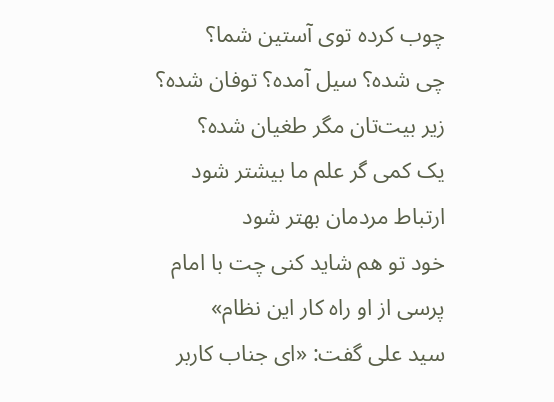چوب کرده توی آستین شما؟
چی شده؟ سیل آمده؟ توفان شده؟
زیر بیت‌تان مگر طغیان شده؟
یک کمی گر علم ما بیشتر شود
ارتباط مردمان بهتر شود
خود تو هم شاید کنی چت با امام
پرسی از او راه کار این نظام»
سید علی گفت: «ای جناب کاربر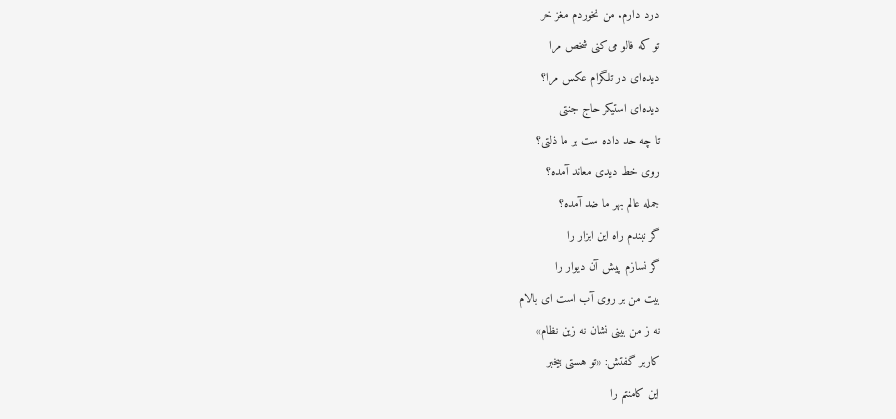درد دارم. من نخوردم مغز خر
تو که فالو می‌کنی شخص مرا
دیده‌ای در تلگرام عکس مرا؟
دیده‌ای استیکر حاج جنتی
تا چه حد داده ست بر ما ذلتی؟
روی خط دیدی معاند آمده؟
جمله عالم بهر ما ضد آمده؟
گر نبندم راه این ابزار را
گر نسازم پیش آن دیوار را
بیت من بر روی آب است ای بالام
نه ز من بینی نشان نه زین نظام»
کاربر گفتش: «تو هستی بیخبر
این کامنتم را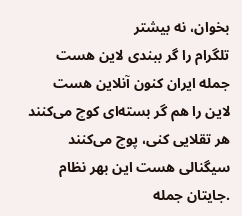بخوان، نه بیشتر
تلگرام را گر ببندی لاین هست
جمله ایران کنون آنلاین هست
لاین را هم گر بسته‌ای کوچ می‌کنند
هر تقلایی کنی، پوچ می‌کنند
سیگنالی هست این بهر نظام
.جایتان جمله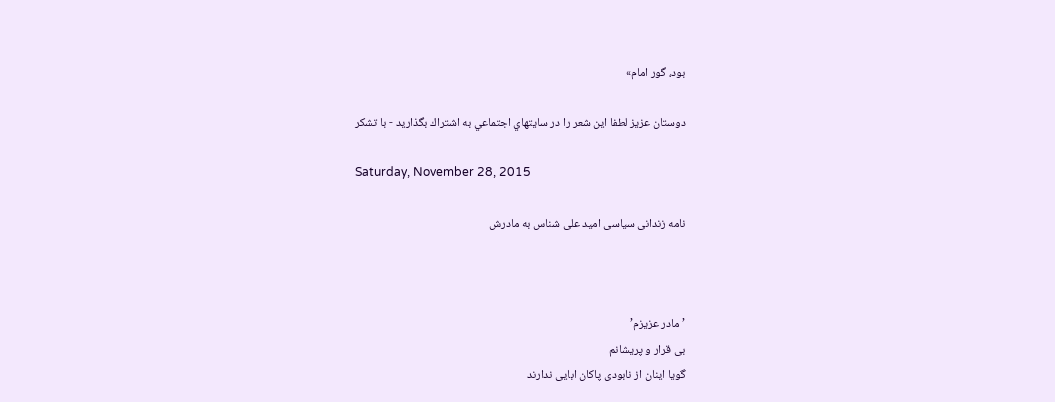بود، گور امام»

دوستان عزيز لطفا اين شعر را در سايتهاي اجتماعي به اشتراك بگذاريد - با تشكر

Saturday, November 28, 2015

نامه زندانی سیاسی امید علی شناس به مادرش



’مادر عزیزم’
بی قرار و پریشانم
گویا اینان از نابودی پاکان ابایی ندارند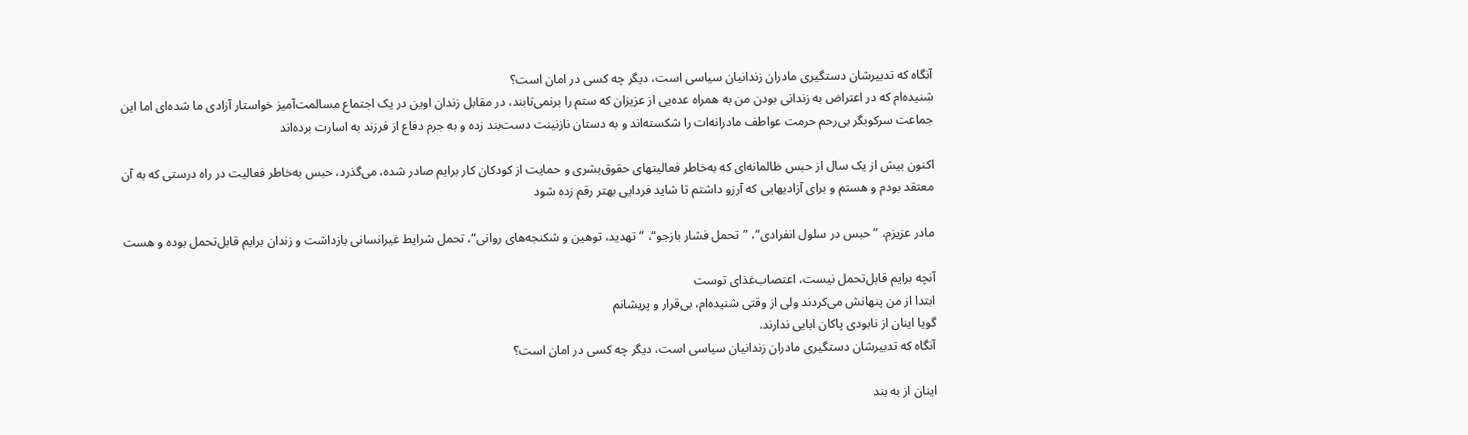آنگاه که تدبیرشان دستگیری مادران زندانیان سیاسی است، دیگر چه کسی در امان است؟
شنیده‌ام که در اعتراض به زندانی بودن من به همراه عده‌یی از عزیزان که ستم را بر‌نمی‌تابند، در مقابل زندان اوین در یک اجتماع مسالمت‌آمیز خواستار آزادی ما شده‌ای اما این جماعت سرکوبگر بی‌رحم حرمت عواطف مادرانه‌ات را شکسته‌اند و به دستان نازنینت دست‌بند زده و به جرم دفاع از فرزند به اسارت برده‌اند

اکنون بیش از یک سال از حبس ظالمانه‌ای که به‌خاطر فعالیتهای حقوق‌بشری و حمایت از کودکان کار برایم صادر شده، می‌گذرد، حبس به‌خاطر فعالیت در راه درستی که به آن معتقد بودم و هستم و برای آزادیهایی که آرزو داشتم تا شاید فردایی بهتر رقم زده شود

مادر عزیزم، ”حبس در سلول انفرادی“، ”تحمل فشار بازجو“، ”تهدید، توهین و شکنجه‌های روانی“، تحمل شرایط غیرانسانی بازداشت و زندان برایم قابل‌تحمل بوده و هست

آنچه برایم قابل‌تحمل نیست، اعتصاب‌غذای توست
ابتدا از من پنهانش می‌کردند ولی از وقتی شنیده‌ام، بی‌قرار و پریشانم
گویا اینان از نابودی پاکان ابایی ندارند.
آنگاه که تدبیرشان دستگیری مادران زندانیان سیاسی است، دیگر چه کسی در امان است؟

اینان از به بند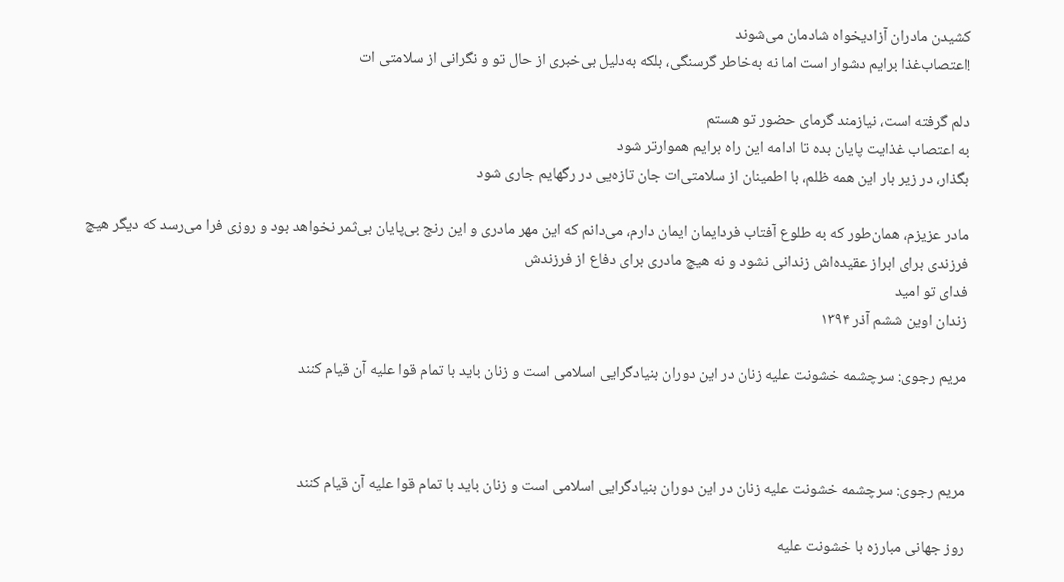کشیدن مادران آزادیخواه شادمان می‌شوند
!اعتصاب‌غذا برایم دشوار است اما نه به‌خاطر گرسنگی، بلکه به‌دلیل بی‌خبری از حال تو و نگرانی از سلامتی ات

دلم گرفته است، نیازمند گرمای حضور تو هستم
به اعتصاب غذایت پایان بده تا ادامه این راه برایم هموارتر شود
بگذار، در زیر بار این همه ظلم، با اطمینان از سلامتی‌ات جان تازه‌یی در رگهایم جاری شود

مادر عزیزم، همان‌طور که به طلوع آفتاب فردایمان ایمان دارم، می‌دانم که این مهر مادری و این رنج بی‌پایان بی‌ثمر نخواهد بود و روزی فرا می‌رسد که دیگر هیچ فرزندی برای ابراز عقیده‌اش زندانی نشود و نه هیچ مادری برای دفاع از فرزندش
فدای تو امید
زندان اوین ششم آذر ۱۳۹۴

مریم رجوی: سرچشمه خشونت علیه زنان در این دوران بنیادگرایی اسلامی است و زنان باید با تمام قوا علیه آن قیام کنند



مریم رجوی: سرچشمه خشونت علیه زنان در این دوران بنیادگرایی اسلامی است و زنان باید با تمام قوا علیه آن قیام کنند

روز جهانی مبارزه با خشونت علیه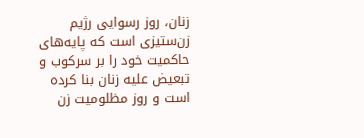زنان، روز رسوایی رژیم زن‌ستیزی است که پایه‌های حاکمیت خود را بر سرکوب و تبعیض علیه زنان بنا کرده است و روز مظلومیت زن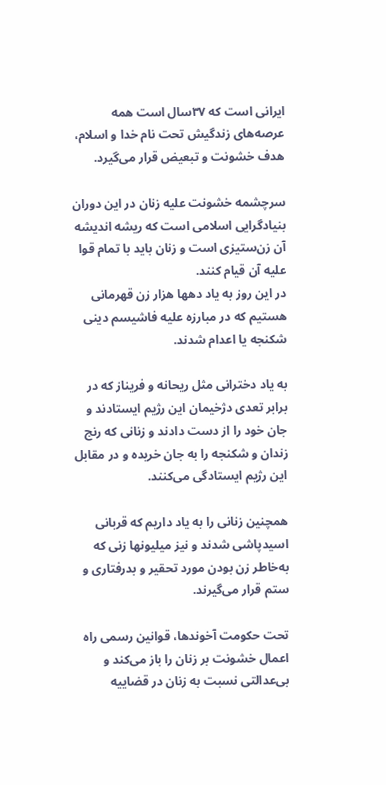ایرانی است که ۳۷سال است همه عرصه‌های زندگیش تحت نام خدا و اسلام، هدف خشونت و تبعیض قرار می‌گیرد.

سرچشمه خشونت علیه زنان در این دوران بنیادگرایی اسلامی است که ریشه اندیشه آن زن‌ستیزی است و زنان باید با تمام قوا علیه آن قیام کنند.
در این روز به یاد دهها هزار زن قهرمانی هستیم که در مبارزه علیه فاشیسم دینی شکنجه یا اعدام شدند.

به یاد دخترانی مثل ریحانه و فریناز که در برابر تعدی دژخیمان این رژیم ایستادند و جان خود را از دست دادند و زنانی که رنج زندان و شکنجه را به جان خریده و در مقابل این رژیم ایستادگی می‌کنند.

همچنین زنانی را به یاد داریم که قربانی اسیدپاشی شدند و نیز میلیونها زنی که به‌خاطر زن بودن مورد تحقیر و بدرفتاری و ستم قرار می‌گیرند.

تحت حکومت آخوندها، قوانین رسمی راه اعمال خشونت بر زنان را باز می‌کند و بی‌عدالتی نسبت به زنان در قضاییه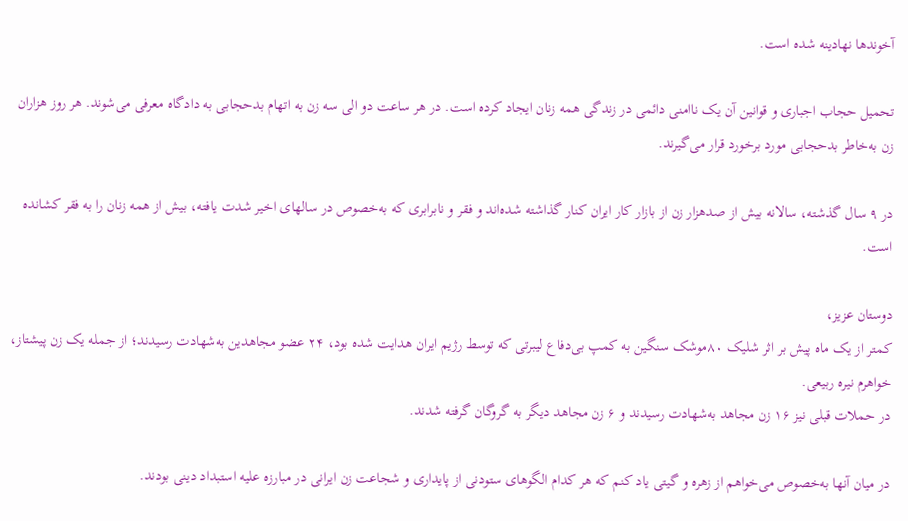آخوندها نهادینه شده است.

تحمیل حجاب اجباری و قوانین آن یک ناامنی دائمی در زندگی همه زنان ایجاد کرده است. در هر ساعت دو الی سه زن به اتهام بدحجابی به دادگاه معرفی می‌شوند. هر روز هزاران زن به‌خاطر بدحجابی مورد برخورد قرار می‌گیرند.

در ۹ سال گذشته، سالانه بیش از صدهزار زن از بازار کار ایران کنار گذاشته شده‌اند و فقر و نابرابری که به‌خصوص در سالهای اخیر شدت یافته، بیش از همه زنان را به فقر کشانده است.

دوستان عزیز،
کمتر از یک ماه پیش بر اثر شلیک ۸۰موشک سنگین به کمپ بی‌دفاع لیبرتی که توسط رژیم ایران هدایت شده بود، ۲۴ عضو مجاهدین به‌شهادت رسیدند؛ از جمله یک زن پیشتاز، خواهرم نیره ربیعی.
در حملات قبلی نیز ۱۶ زن مجاهد به‌شهادت رسیدند و ۶ زن مجاهد دیگر به گروگان گرفته شدند.

در میان آنها به‌خصوص می‌خواهم از زهره و گیتی یاد کنم که هر کدام الگوهای ستودنی از پایداری و شجاعت زن ایرانی در مبارزه علیه استبداد دینی بودند.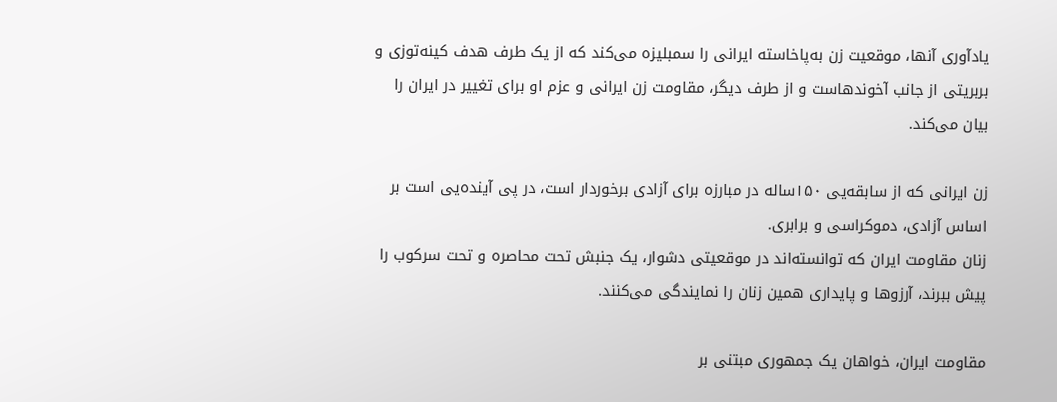یادآوری آنها، موقعیت زن به‌پاخاسته ایرانی را سمبلیزه می‌کند که از یک طرف هدف کینه‌توزی و بربریتی از جانب آخوندهاست و از طرف دیگر، مقاومت زن ایرانی و عزم او برای تغییر در ایران را بیان می‌کند.

زن ایرانی که از سابقه‌یی ۱۵۰ساله در مبارزه برای آزادی برخوردار است، در پی آینده‌یی است بر اساس آزادی، دموکراسی و برابری.
زنان مقاومت ایران که توانسته‌اند در موقعیتی دشوار، یک جنبش تحت محاصره و تحت سرکوب را پیش ببرند، آرزوها و پایداری همین زنان را نمایندگی می‌کنند.

مقاومت ایران، خواهان یک جمهوری مبتنی بر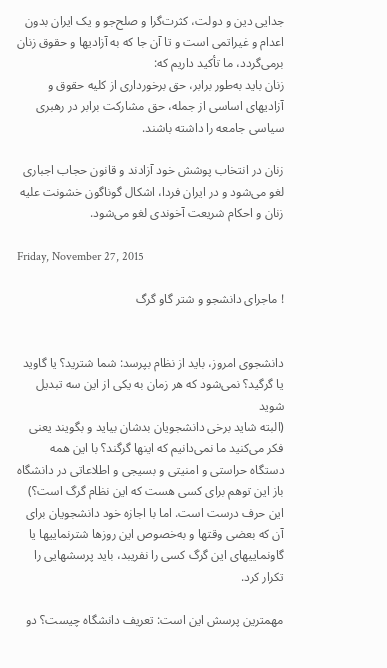جدایی دین و دولت، کثرت‌گرا و صلح‌جو و یک ایران بدون اعدام و غیراتمی است و تا آن جا که به آزادیها و حقوق زنان برمی‌گردد، ما تأکید داریم که:
زنان باید به‌طور برابر، حق برخورداری از کلیه حقوق و آزادیهای اساسی از جمله، حق مشارکت برابر در رهبری سیاسی جامعه را داشته باشند.

زنان در انتخاب پوشش خود آزادند و قانون حجاب اجباری لغو می‌شود و در ایران فردا، اشکال گوناگون خشونت علیه زنان و احکام شریعت آخوندی لغو می‌شود.

Friday, November 27, 2015

! ماجرای دانشجو و شتر گاو گرگ


دانشجوی امروز، باید از نظام بپرسد: شما شترید؟ یا گاوید یا گرگید؟ نمی‌شود که هر زمان به یکی از این سه تبدیل شوید
(البته شاید برخی دانشجویان بدشان بیاید و بگویند یعنی فکر می‌کنید ما نمی‌دانیم که اینها گرگند؟ با این همه دستگاه حراستی و امنیتی و بسیجی و اطلاعاتی در دانشگاه باز این توهم برای کسی هست که این نظام گرگ است؟)
این حرف درست است. اما با اجازه خود دانشجویان برای آن که بعضی وقتها و به‌خصوص این روزها شترنماییها یا گاونماییهای این گرگ کسی را نفریبد، باید پرسشهایی را تکرار کرد.

مهمترین پرسش این است: تعریف دانشگاه چیست؟ دو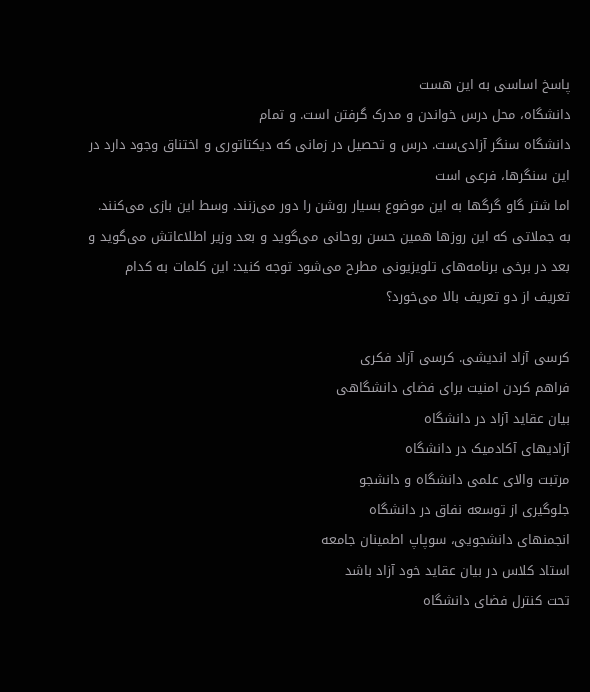پاسخ اساسی به این هست
دانشگاه، محل درس خواندن و مدرک گرفتن است. و تمام
دانشگاه سنگر آزادی‌ست. درس و تحصیل در زمانی که دیکتاتوری و اختناق وجود دارد در این سنگرها، فرعی است
اما شتر گاو گرگها به این موضوع بسیار روشن را دور می‌زنند. وسط این بازی می‌کنند. به جملاتی که این روزها همین حسن روحانی می‌گوید و بعد وزیر اطلاعاتش می‌گوید و بعد در برخی برنامه‌های تلویزیونی مطرح می‌شود توجه کنید: این کلمات به کدام تعریف از دو تعریف بالا می‌خورد؟

کرسی آزاد اندیشی. کرسی آزاد فکری
فراهم کردن امنیت برای فضای دانشگاهی
بیان عقاید آزاد در دانشگاه
آزادیهای آکادمیک در دانشگاه
مرتبت والای علمی دانشگاه و دانشجو
جلوگیری از توسعه نفاق در دانشگاه
انجمنهای دانشجویی، سوپاپ اطمینان جامعه
استاد کلاس در بیان عقاید خود آزاد باشد
تحت کنترل فضای دانشگاه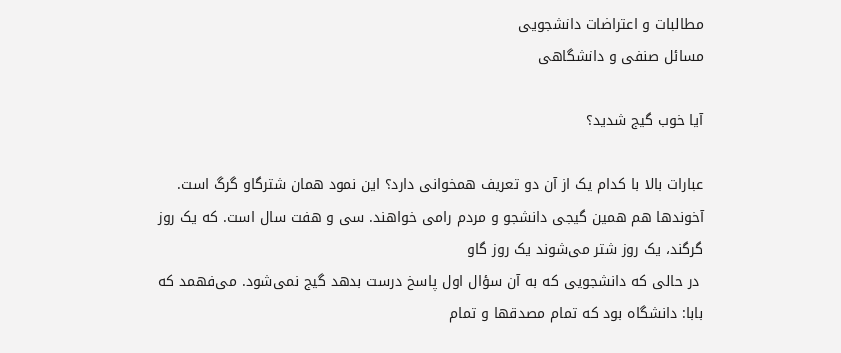مطالبات و اعتراضات دانشجویی
مسائل صنفی و دانشگاهی

آیا خوب گیج شدید؟

عبارات بالا با کدام یک از آن دو تعریف همخوانی دارد؟ این نمود همان شترگاو گرگ است. آخوندها هم همین گیجی دانشجو و مردم رامی خواهند. سی و هفت سال است. که یک روز گرگند، یک روز شتر می‌شوند یک روز گاو
 در حالی که دانشجویی که به آن سؤال اول پاسخ درست بدهد گیج نمی‌شود. می‌فهمد که بابا: دانشگاه بود که تمام مصدقها و تمام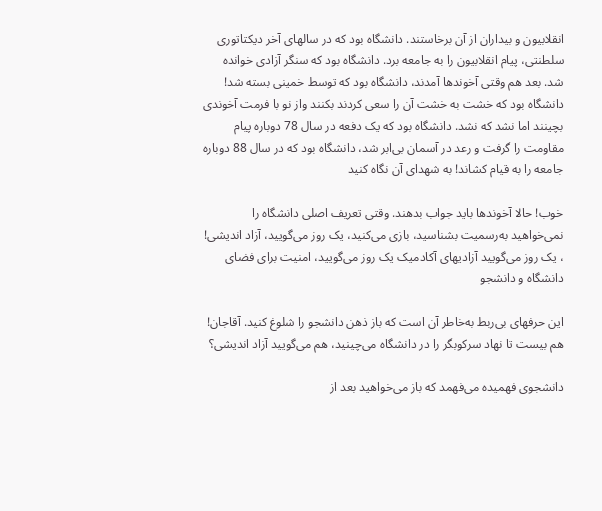انقلابیون و بیداران از آن برخاستند. دانشگاه بود که در سالهای آخر دیکتاتوری سلطنتی، پیام انقلابیون را به جامعه برد. دانشگاه بود که سنگر آزادی خوانده شد. بعد هم وقتی آخوندها آمدند، دانشگاه بود که توسط خمینی بسته شد! دانشگاه بود که خشت به خشت آن را سعی کردند بکنند واز نو با فرمت آخوندی بچینند اما نشد که نشد. دانشگاه بود که یک دفعه در سال 78 دوباره پیام مقاومت را گرفت و رعد در آسمان بی‌ابر شد، دانشگاه بود که در سال 88 دوباره جامعه را به قیام کشاند! به شهدای آن نگاه کنید

خوب! حالا آخوندها باید جواب بدهند. وقتی تعریف اصلی دانشگاه را نمی‌خواهید به‌رسمیت بشناسید، بازی می‌کنید، یک روز می‌گویید، آزاد اندیشی! ، یک روز می‌گویید آزادیهای آکادمیک یک روز می‌گویید، امنیت برای فضای دانشگاه و دانشجو

این حرفهای بی‌ربط به‌خاطر آن است که باز ذهن دانشجو را شلوغ کنید. آقاجان! هم بیست تا نهاد سرکوبگر را در دانشگاه می‌چینید، هم می‌گویید آزاد اندیشی؟

دانشجوی فهمیده می‌فهمد که باز می‌خواهید بعد از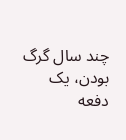چند سال گرگ بودن، یک دفعه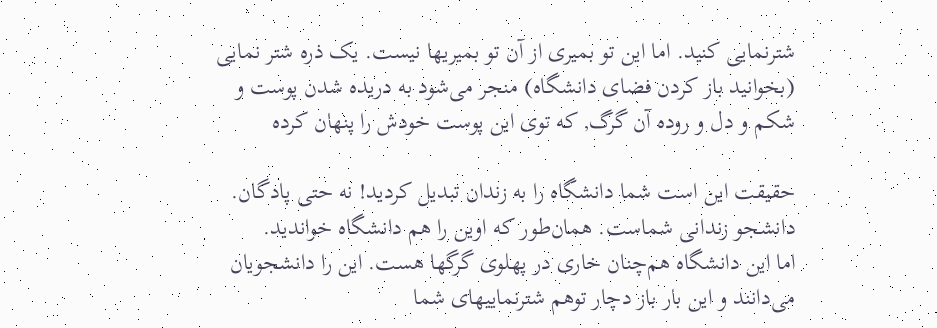شترنمایی کنید. اما این تو بمیری از آن تو بمیریها نیست. یک ذره شتر نمایی (بخوانید باز کردن فضای دانشگاه) منجر می‌شود به دریده شدن پوست و شکم و دل و روده آن گرگ, که توی این پوست خودش را پنهان کرده

حقیقت این است شما دانشگاه را به زندان تبدیل کردید! نه حتی پادگان. دانشجو زندانی شماست. همان‌طور که اوین را هم دانشگاه خواندید.
اما این دانشگاه هم‌چنان خاری در پهلوی گرگها هست. این را دانشجویان می‌دانند و این بار باز دچار توهم شترنماییهای شما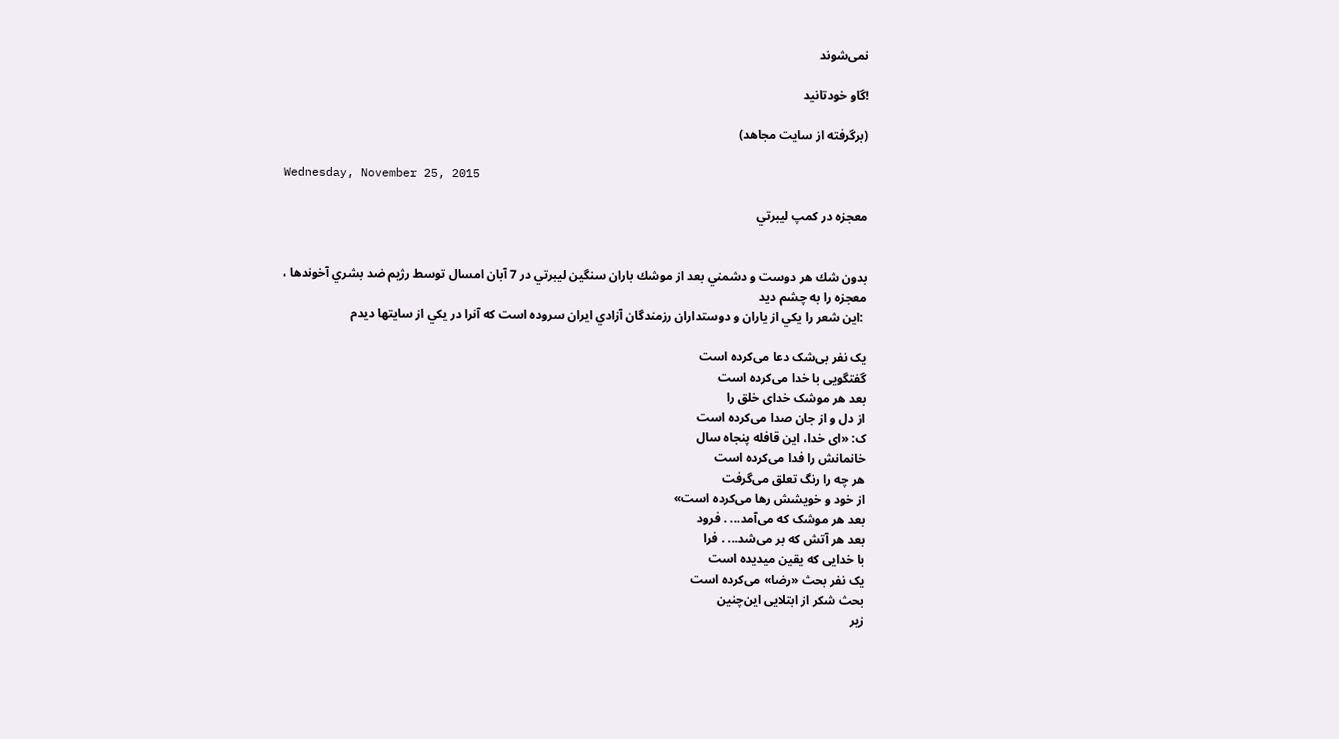نمی‌شوند

!گاو خودتانید

(برگرفته از سايت مجاهد)

Wednesday, November 25, 2015

معجزه در كمپ ليبرتي


بدون شك هر دوست و دشمني بعد از موشك باران سنگين ليبرتي در 7 آبان امسال توسط رژيم ضد بشري آخوندها ، معجزه را به چشم ديد
 :اين شعر را يكي از ياران و دوستداران رزمندگان آزادي ايران سروده است كه آنرا در يكي از سايتها ديدم

یک نفر بی‌شک دعا می‌کرده است
گفتگویی با خدا می‌کرده است
بعد هر موشک خدای خلق را
از دل و از جان صدا می‌کرده است
ک: «ای خدا، این قافله پنجاه سال
خانمانش را فدا می‌کرده است
هر چه را رنگ تعلق می‌گرفت
از خود و خویشش رها می‌کرده است»
بعد هر موشک که می‌آمد... . فرود
بعد هر آتش که بر می‌شد... . فرا
با خدایی که یقین میدیده است
یک نفر بحث «رضا» می‌کرده است
بحث شکر از ابتلایی این‌چنین
زیر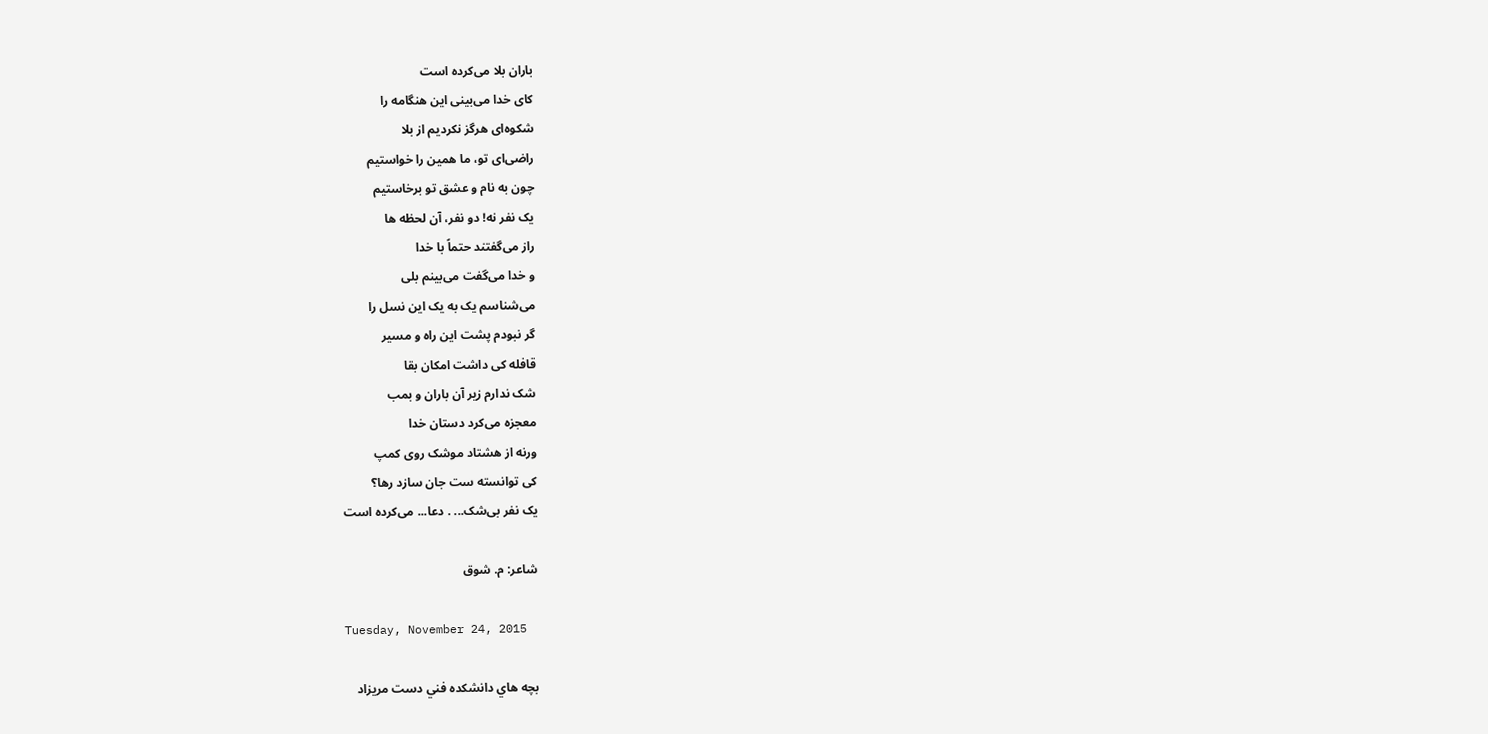باران بلا می‌کرده است
کای خدا می‌بینی این هنگامه را
شکوه‌ای هرگز نکردیم از بلا
راضی‌ای تو، ما همین را خواستیم
چون به نام و عشق تو برخاستیم
یک نفر نه! دو نفر، آن لحظه ها
راز می‌گفتند حتماً با خدا
و خدا می‌گفت می‌بینم بلی
می‌شناسم یک به یک این نسل را
گر نبودم پشت این راه و مسیر
قافله کی داشت امکان بقا
شک ندارم زیر آن باران و بمب
معجزه می‌کرد دستان خدا
ورنه از هشتاد موشک روی کمپ
کی توانسته ست جان سازد رها؟
یک نفر بی‌شک... . دعا... می‌کرده است

شاعر: م. شوق

Tuesday, November 24, 2015

بچه هاي دانشكده فني دست مريزاد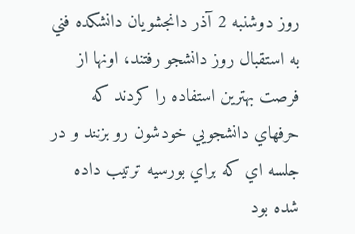روز دوشنبه 2 آذر دانجشويان دانشكده فني به استقبال روز دانشجو رفتند، اونها از فرصت بهترين استفاده را كردند كه حرفهاي دانشجويي خودشون رو بزنند و در جلسه اي كه براي بورسيه ترتيب داده شده بود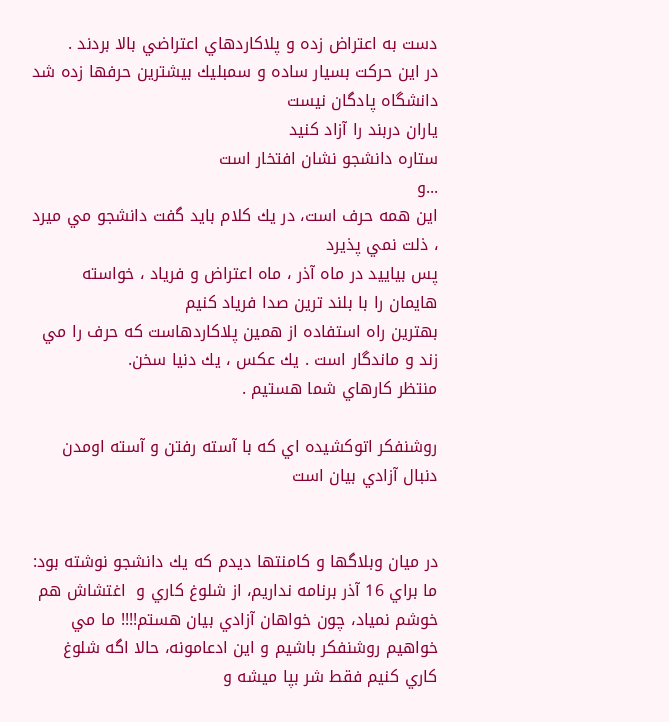دست به اعتراض زده و پلاكاردهاي اعتراضي بالا بردند .
در اين حركت بسيار ساده و سمبليك بيشترين حرفها زده شد
دانشگاه پادگان نيست
ياران دربند را آزاد كنيد
ستاره دانشجو نشان افتخار است
...و
اين همه حرف است، در يك كلام بايد گفت دانشجو مي ميرد ، ذلت نمي پذيرد
پس بياييد در ماه آذر ، ماه اعتراض و فرياد ، خواسته هايمان را با بلند ترين صدا فرياد كنيم
بهترين راه استفاده از همين پلاكاردهاست كه حرف را مي زند و ماندگار است . يك عكس ، يك دنيا سخن.
منتظر كارهاي شما هستيم .

روشنفكر اتوكشيده اي كه با آسته رفتن و آسته اومدن دنبال آزادي بيان است


در ميان وبلاگها و كامنتها ديدم كه يك دانشجو نوشته بود: ما براي 16 آذر برنامه نداريم، از شلوغ كاري و  اغتشاش هم خوشم نمياد، چون خواهان آزادي بيان هستم!!!! ما مي خواهيم روشنفكر باشيم و اين ادعامونه، حالا اگه شلوغ كاري كنيم فقط شر بپا ميشه و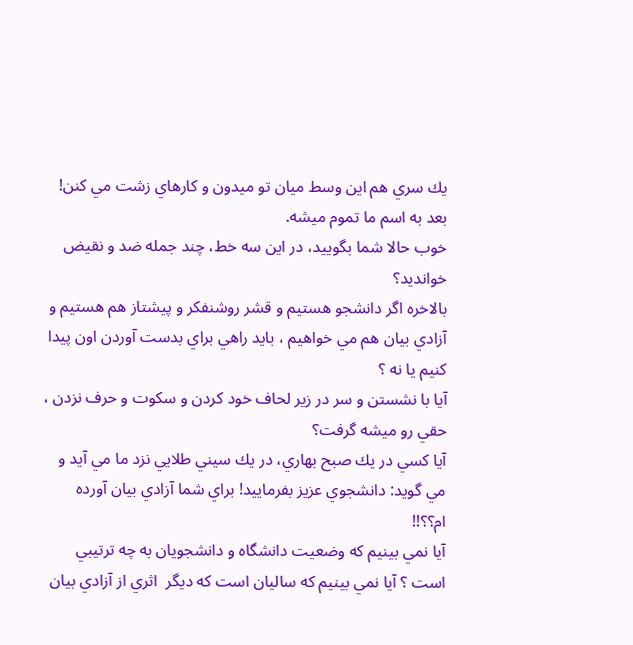يك سري هم اين وسط ميان تو ميدون و كارهاي زشت مي كنن! بعد به اسم ما تموم ميشه.
خوب حالا شما بگوييد، در اين سه خط، چند جمله ضد و نقيض خوانديد؟
بالاخره اگر دانشجو هستيم و قشر روشنفكر و پيشتاز هم هستيم و آزادي بيان هم مي خواهيم ، بايد راهي براي بدست آوردن اون پيدا كنيم يا نه ؟
آيا با نشستن و سر در زير لحاف خود كردن و سكوت و حرف نزدن ، حقي رو ميشه گرفت؟
آيا كسي در يك صبح بهاري، در يك سيني طلايي نزد ما مي آيد و مي گويد: دانشجوي عزيز بفرماييد! براي شما آزادي بيان آورده ام؟؟!!
آيا نمي بينيم كه وضعيت دانشگاه و دانشجويان به چه ترتيبي است ؟ آيا نمي بينيم كه ساليان است كه ديگر  اثري از آزادي بيان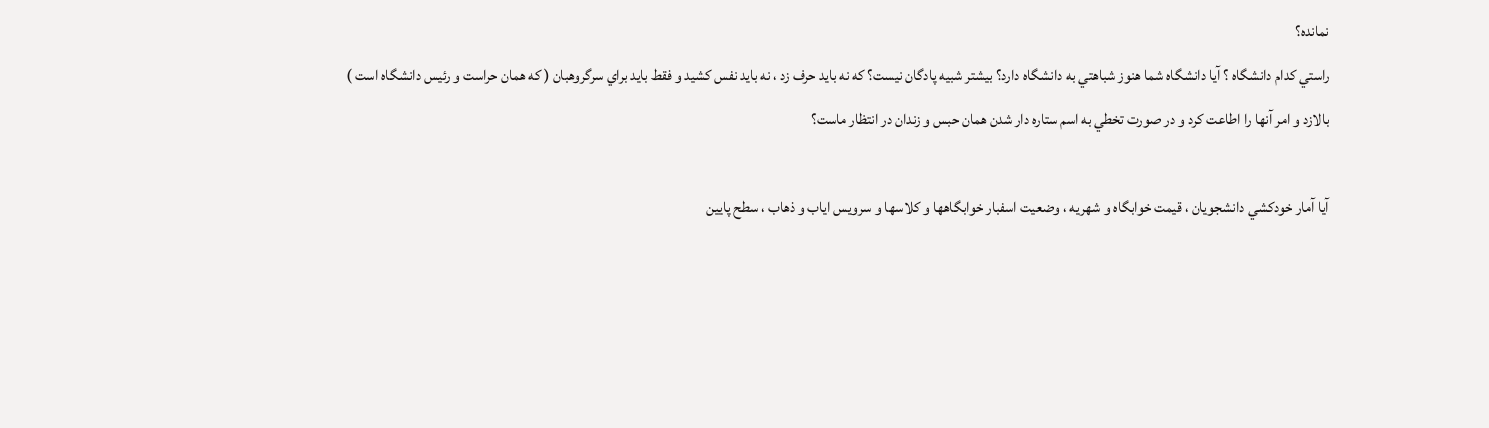نمانده؟
راستي كدام دانشگاه ؟ آيا دانشگاه شما هنوز شباهتي به دانشگاه دارد؟ بيشتر شبيه پادگان نيست؟ كه نه بايد حرف زد ، نه بايد نفس كشيد و فقط بايد براي سرگروهبان ( كه همان حراست و رئيس دانشگاه است ) بالازد و امر آنها را اطاعت كرد و در صورت تخطي به اسم ستاره دار شدن همان حبس و زندان در انتظار ماست؟

آيا آمار خودكشي دانشجويان ، قيمت خوابگاه و شهريه ، وضعيت اسفبار خوابگاهها و كلاسها و سرويس اياب و ذهاب ، سطح پايين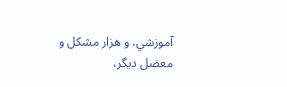آموزشي، و هزار مشكل و معضل ديگر،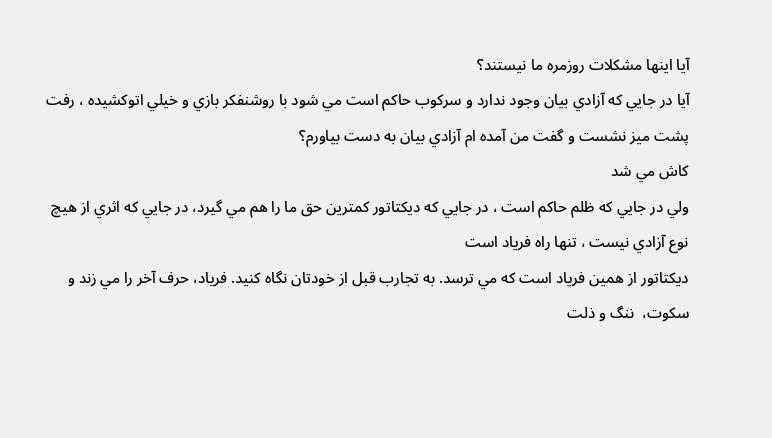آيا اينها مشكلات روزمره ما نيستند؟
آيا در جايي كه آزادي بيان وجود ندارد و سركوب حاكم است مي شود با روشنفكر بازي و خيلي اتوكشيده ، رفت پشت ميز نشست و گفت من آمده ام آزادي بيان به دست بياورم؟
كاش مي شد
ولي در جايي كه ظلم حاكم است ، در جايي كه ديكتاتور كمترين حق ما را هم مي گيرد، در جايي كه اثري از هيچ نوع آزادي نيست ، تنها راه فرياد است
ديكتاتور از همين فرياد است كه مي ترسد. به تجارب قبل از خودتان نگاه كنيد. فرياد، حرف آخر را مي زند و سكوت،  ننگ و ذلت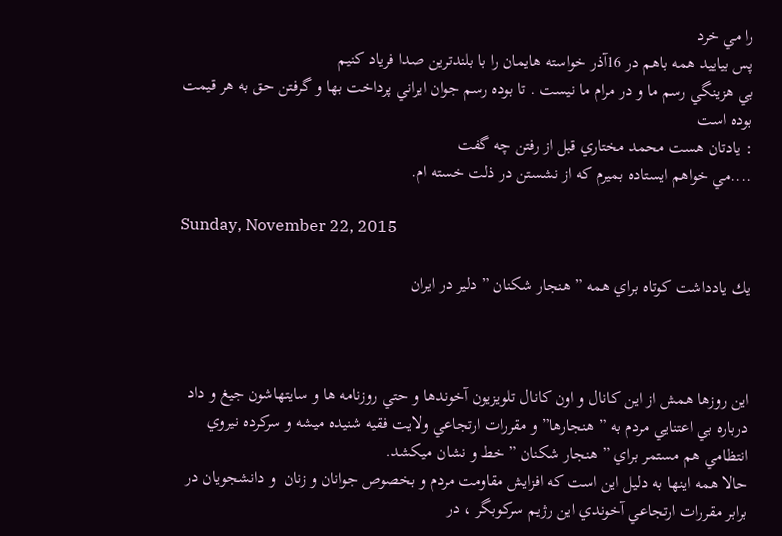را مي خرد
پس بياييد همه باهم در 16آذر خواسته هايمان را با بلندترين صدا فرياد كنيم
بي هزينگي رسم ما و در مرام ما نيست . تا بوده رسم جوان ايراني پرداخت بها و گرفتن حق به هر قيمت بوده است
: يادتان هست محمد مختاري قبل از رفتن چه گفت
....مي خواهم ايستاده بميرم كه از نشستن در ذلت خسته ام.

Sunday, November 22, 2015

يك يادداشت كوتاه براي همه ” هنجار شكنان ” دلير در ايران



اين روزها همش از اين كانال و اون كانال تلويزيون آخوندها و حتي روزنامه ها و سايتهاشون جيغ و داد درباره بي اعتنايي مردم به ” هنجارها” و مقررات ارتجاعي ولايت فقيه شنيده ميشه و سركرده نيروي انتظامي هم مستمر براي ” هنجار شكنان ” خط و نشان ميكشد.
حالا همه اينها به دليل اين است كه افزايش مقاومت مردم و بخصوص جوانان و زنان  و دانشجويان در برابر مقررات ارتجاعي آخوندي اين رژيم سركوبگر ، در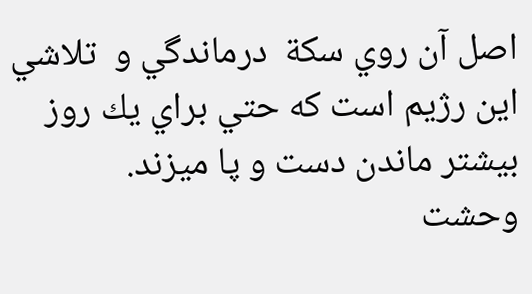اصل آن روي سكة  درماندگي و  تلاشي اين رژيم است كه حتي براي يك روز بيشتر ماندن دست و پا ميزند.
وحشت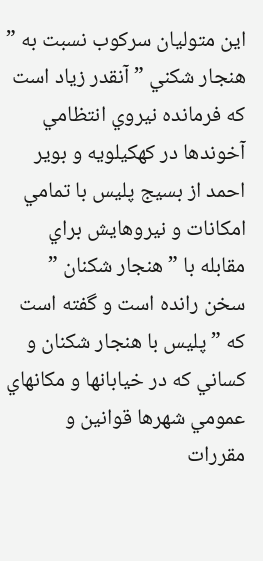اين متوليان سركوب نسبت به ” هنجار شكني ” آنقدر زياد است كه فرمانده نيروي انتظامي آخوندها در كهكيلويه و بوير احمد از بسيج پليس با تمامي امكانات و نيروهايش براي مقابله با ” هنجار شكنان ” سخن رانده است و گفته است كه ” پليس با هنجار شكنان و كساني كه در خيابانها و مكانهاي عمومي شهرها قوانين و مقررات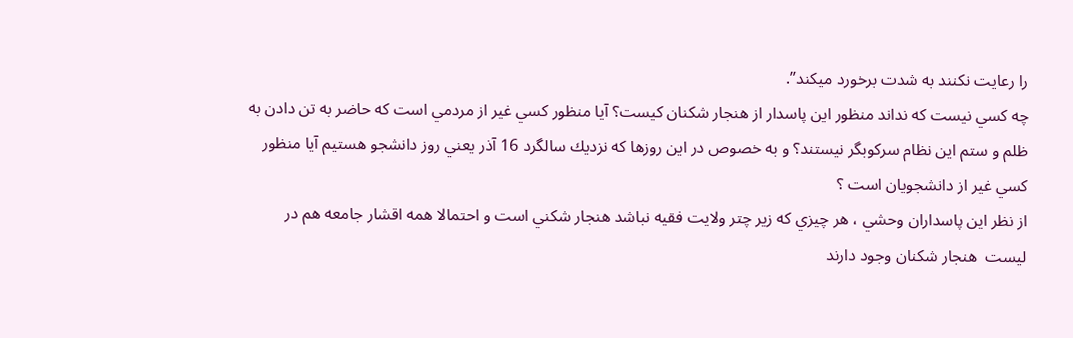را رعايت نكنند به شدت برخورد ميكند”.
چه كسي نيست كه نداند منظور اين پاسدار از هنجار شكنان كيست؟ آيا منظور كسي غير از مردمي است كه حاضر به تن دادن به ظلم و ستم اين نظام سركوبگر نيستند؟ و به خصوص در اين روزها كه نزديك سالگرد 16 آذر يعني روز دانشجو هستيم آيا منظور كسي غير از دانشجويان است ؟
از نظر اين پاسداران وحشي ، هر چيزي كه زير چتر ولايت فقيه نباشد هنجار شكني است و احتمالا همه اقشار جامعه هم در ليست  هنجار شكنان وجود دارند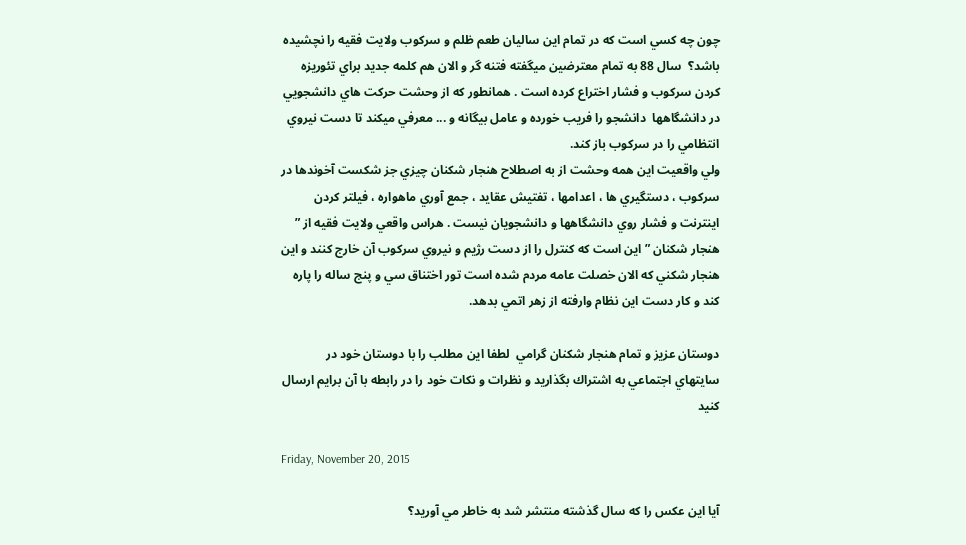چون چه كسي است كه در تمام اين ساليان طعم ظلم و سركوب ولايت فقيه را نچشيده باشد؟  سال 88 به تمام معترضين ميگفته فتنه گر و الان هم كلمه جديد براي تئوريزه كردن سركوب و فشار اختراع كرده است . همانطور كه از وحشت حركت هاي دانشجويي در دانشگاهها  دانشجو را فريب خورده و عامل بيگانه و ... معرفي ميكند تا دست نيروي انتظامي را در سركوب باز كند.
ولي واقعيت اين همه وحشت از به اصطلاح هنجار شكنان چيزي جز شكست آخوندها در سركوب ، دستگيري ها ، اعدامها ، تفتيش عقايد ، جمع آوري ماهواره ، فيلتر كردن اينترنت و فشار روي دانشگاهها و دانشجويان نيست . هراس واقعي ولايت فقيه از ” هنجار شكنان ” اين است كه كنترل را از دست رژيم و نيروي سركوب آن خارج كنند و اين هنجار شكني كه الان خصلت عامه مردم شده است تور اختناق سي و پنج ساله را پاره كند و كار دست اين نظام وارفته از زهر اتمي بدهد.

دوستان عزيز و تمام هنجار شكنان گرامي  لطفا اين مطلب را با دوستان خود در سايتهاي اجتماعي به اشتراك بگذاريد و نظرات و نكات خود را در رابطه با آن برايم ارسال كنيد

Friday, November 20, 2015

آيا اين عكس را كه سال گذشته منتشر شد به خاطر مي آوريد؟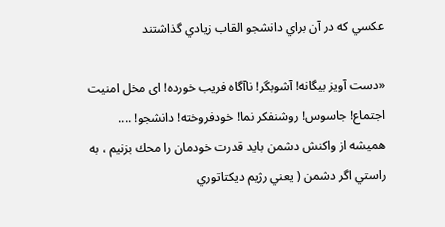عكسي كه در آن براي دانشجو القاب زيادي گذاشتند

«دست آویز بیگانه! آشوبگر! ناآگاه فریب خورده! ای مخل امنیت اجتماع! جاسوس! روشنفکر نما! خودفروخته! دانشجو! ....
هميشه از واكنش دشمن بايد قدرت خودمان را محك بزنيم ، به راستي اگر دشمن ( يعني رژيم ديكتاتوري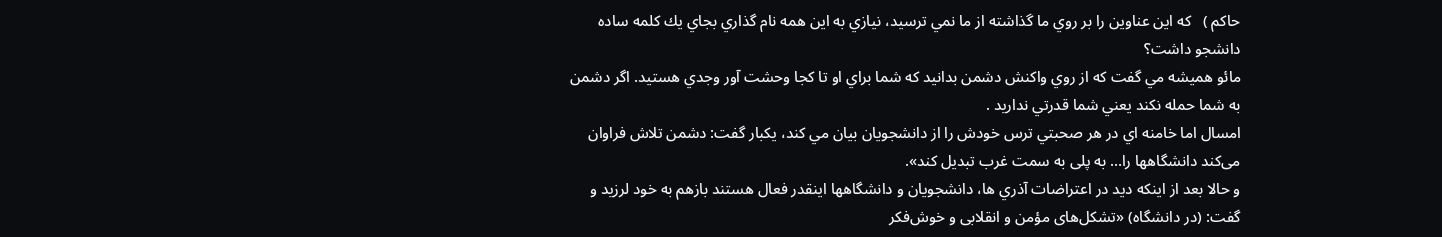حاكم )   كه اين عناوين را بر روي ما گذاشته از ما نمي ترسيد، نيازي به اين همه نام گذاري بجاي يك كلمه ساده دانشجو داشت؟
مائو هميشه مي گفت كه از روي واكنش دشمن بدانيد كه شما براي او تا كجا وحشت آور وجدي هستيد. اگر دشمن به شما حمله نكند يعني شما قدرتي نداريد .
امسال اما خامنه اي در هر صحبتي ترس خودش را از دانشجويان بيان مي كند، يكبار گفت: دشمن تلاش فراوان می‌کند دانشگاهها را… به پلی به سمت غرب تبدیل کند».
و حالا بعد از اينكه ديد در اعتراضات آذري ها، دانشجويان و دانشگاهها اينقدر فعال هستند بازهم به خود لرزيد و گفت: (در دانشگاه) «تشکل‌های مؤمن و انقلابی و خوش‌فکر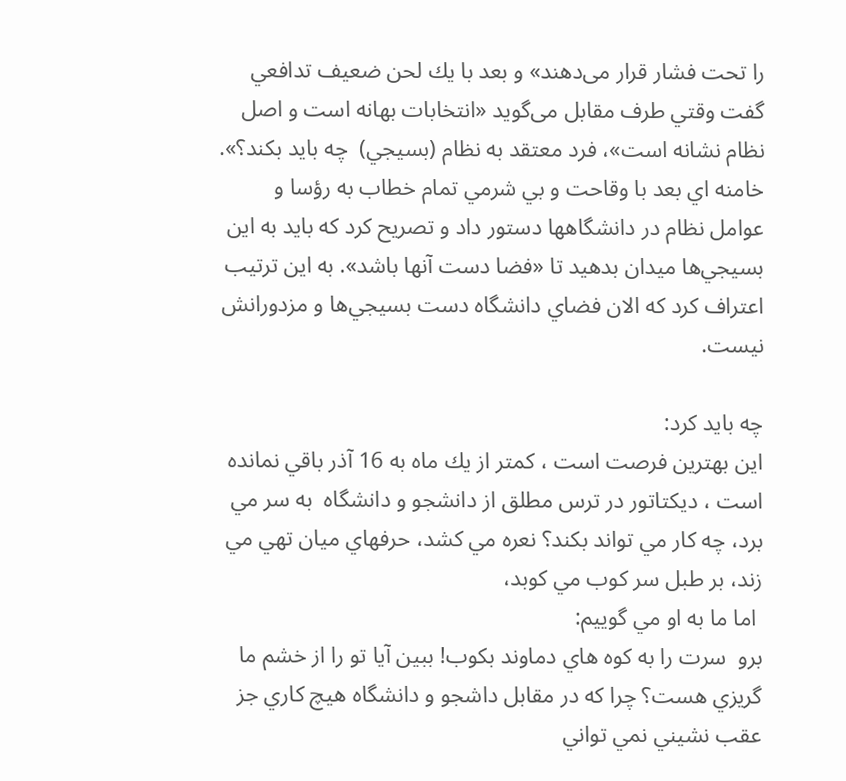را تحت فشار قرار می‌دهند» و بعد با يك لحن ضعيف تدافعي گفت وقتي طرف مقابل می‌گوید «انتخابات بهانه است و اصل نظام نشانه است»، فرد معتقد به نظام (بسيجي)  چه باید بکند؟».
خامنه اي بعد با وقاحت و بي شرمي تمام خطاب به رؤسا و عوامل نظام در دانشگاهها دستور داد و تصريح كرد كه بايد به اين بسيجي‌ها ميدان بدهيد تا «فضا دست آنها باشد». به اين ترتيب اعتراف كرد كه الان فضاي دانشگاه دست بسيجي‌ها و مزدورانش نيست.

چه بايد كرد:
اين بهترين فرصت است ، كمتر از يك ماه به 16 آذر باقي نمانده است ، ديكتاتور در ترس مطلق از دانشجو و دانشگاه  به سر مي برد، چه كار مي تواند بكند؟ نعره مي كشد، حرفهاي ميان تهي مي زند، بر طبل سر كوب مي كوبد،
 اما ما به او مي گوييم:
برو  سرت را به كوه هاي دماوند بكوب! ببين آيا تو را از خشم ما گريزي هست؟ چرا كه در مقابل داشجو و دانشگاه هيچ كاري جز عقب نشيني نمي تواني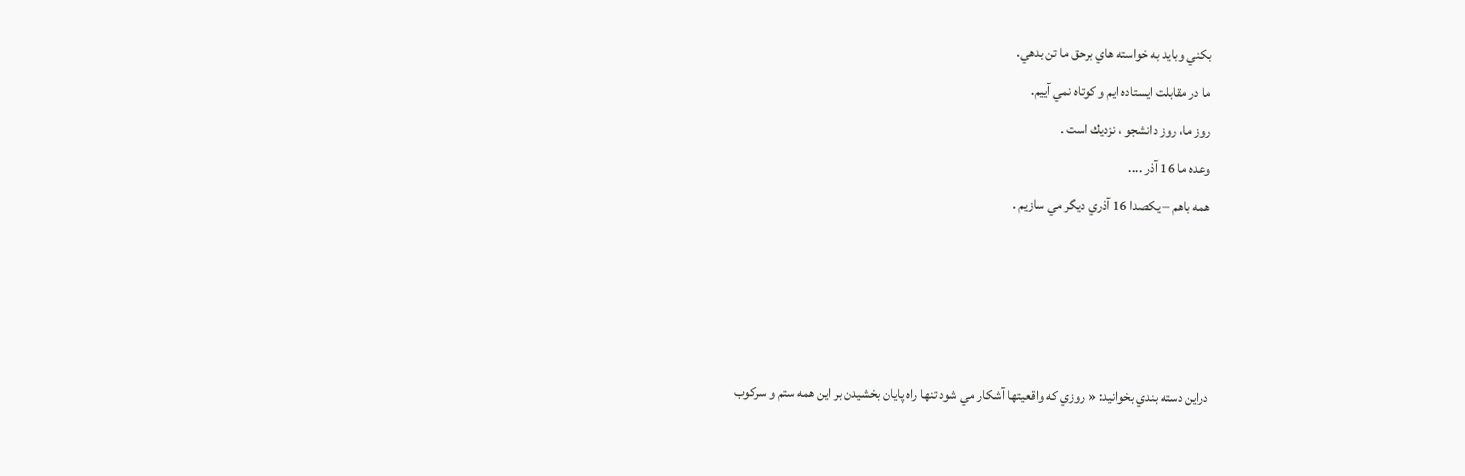بكني وبايد به خواسته هاي برحق ما تن بدهي.
ما در مقابلت ايستاده ايم و كوتاه نمي آييم.
روز ما، روز دانشجو ، نزديك است .
وعده ما 16 آذر ....
همه باهم – يكصدا 16 آذري ديگر مي سازيم .




دراين دسته بندي بخوانيد: « روزي كه واقعيتها آشكار مي شود تنها راه پایان بخشیدن بر این همه ستم و سرکوب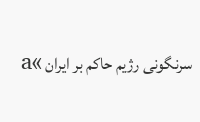سرنگونی رژیم حاكم بر ايران »a